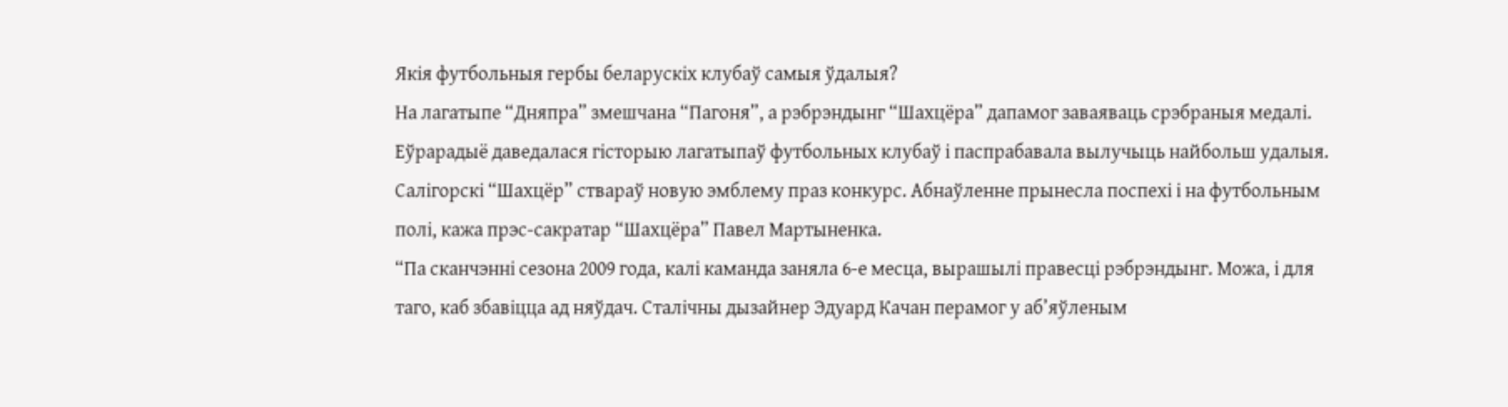Якія футбольныя гербы беларускіх клубаў самыя ўдалыя?
На лагатыпе “Дняпра” змешчана “Пагоня”, а рэбрэндынг “Шахцёра” дапамог заваяваць срэбраныя медалі.
Еўрарадыё даведалася гісторыю лагатыпаў футбольных клубаў і паспрабавала вылучыць найбольш удалыя.
Салігорскі “Шахцёр” ствараў новую эмблему праз конкурс. Абнаўленне прынесла поспехі і на футбольным полі, кажа прэс-сакратар “Шахцёра” Павел Мартыненка.
“Па сканчэнні сезона 2009 года, калі каманда заняла 6-е месца, вырашылі правесці рэбрэндынг. Можа, і для таго, каб збавіцца ад няўдач. Сталічны дызайнер Эдуард Качан перамог у аб’яўленым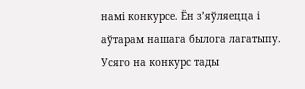намі конкурсе. Ён з’яўляецца і аўтарам нашага былога лагатыпу. Усяго на конкурс тады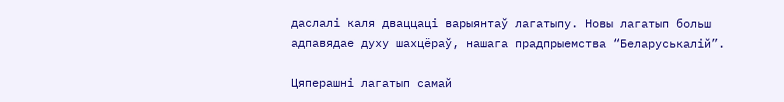даслалі каля дваццаці варыянтаў лагатыпу. Новы лагатып больш адпавядае духу шахцёраў, нашага прадпрыемства “Беларуськалій”.

Цяперашні лагатып самай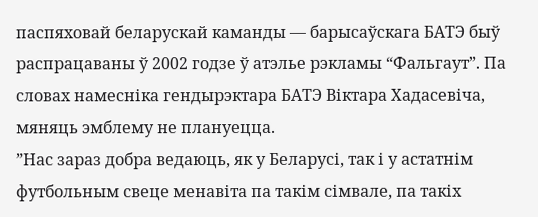паспяховай беларускай каманды — барысаўскага БАТЭ быў распрацаваны ў 2002 годзе ў атэлье рэкламы “Фальгаут”. Па словах намесніка гендырэктара БАТЭ Віктара Хадасевіча, мяняць эмблему не плануецца.
”Нас зараз добра ведаюць, як у Беларусі, так і у астатнім футбольным свеце менавіта па такім сімвале, па такіх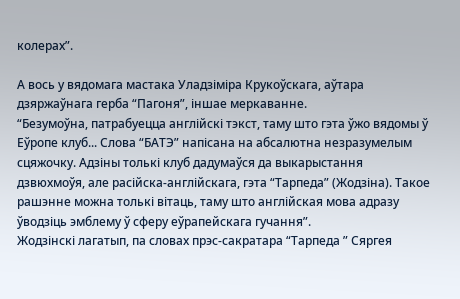колерах”.

А вось у вядомага мастака Уладзіміра Крукоўскага, аўтара дзяржаўнага герба “Пагоня”, іншае меркаванне.
“Безумоўна, патрабуецца англійскі тэкст, таму што гэта ўжо вядомы ў Еўропе клуб... Слова “БАТЭ” напісана на абсалютна незразумелым сцяжочку. Адзіны толькі клуб дадумаўся да выкарыстання дзвюхмоўя, але расійска-англійскага, гэта “Тарпеда” (Жодзіна). Такое рашэнне можна толькі вітаць, таму што англійская мова адразу ўводзіць эмблему ў сферу еўрапейскага гучання”.
Жодзінскі лагатып, па словах прэс-сакратара “Тарпеда ” Сяргея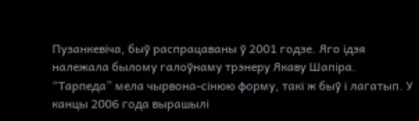Пузанкевіча, быў распрацаваны ў 2001 годзе. Яго ідэя належала былому галоўнаму трэнеру Якаву Шапіра. “Тарпеда” мела чырвона-сінюю форму, такі ж быў і лагатып. У канцы 2006 года вырашылі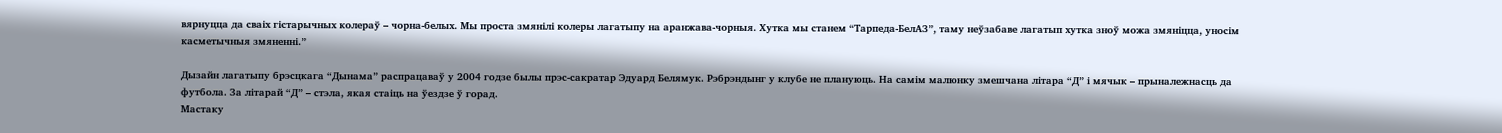вярнуцца да сваіх гістарычных колераў – чорна-белых. Мы проста змянілі колеры лагатыпу на аранжава-чорныя. Хутка мы станем “Тарпеда-БелАЗ”, таму неўзабаве лагатып хутка зноў можа змяніцца, уносім касметычныя змяненні.”

Дызайн лагатыпу брэсцкага “Дынама” распрацаваў у 2004 годзе былы прэс-сакратар Эдуард Белямук. Рэбрэндынг у клубе не плануюць. На самім малюнку змешчана літара “Д” і мячык – прыналежнасць да футбола. За літарай “Д” – стэла, якая стаіць на ўездзе ў горад.
Мастаку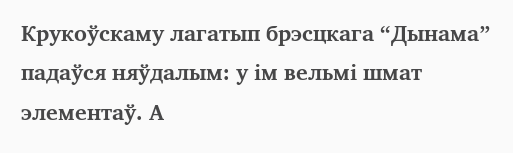Крукоўскаму лагатып брэсцкага “Дынама” падаўся няўдалым: у ім вельмі шмат элементаў. А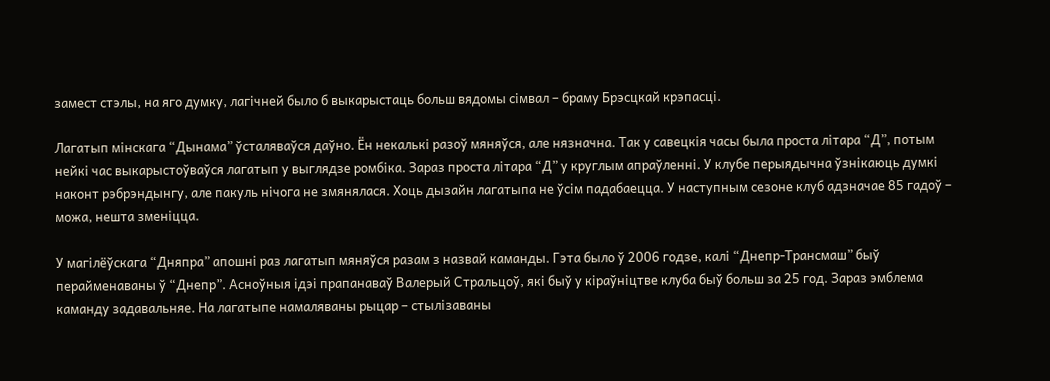замест стэлы, на яго думку, лагічней было б выкарыстаць больш вядомы сімвал – браму Брэсцкай крэпасці.

Лагатып мінскага “Дынама” ўсталяваўся даўно. Ён некалькі разоў мяняўся, але нязначна. Так у савецкія часы была проста літара “Д”, потым нейкі час выкарыстоўваўся лагатып у выглядзе ромбіка. Зараз проста літара “Д” у круглым апраўленні. У клубе перыядычна ўзнікаюць думкі наконт рэбрэндынгу, але пакуль нічога не змянялася. Хоць дызайн лагатыпа не ўсім падабаецца. У наступным сезоне клуб адзначае 85 гадоў – можа, нешта зменіцца.

У магілёўскага “Дняпра” апошні раз лагатып мяняўся разам з назвай каманды. Гэта было ў 2006 годзе, калі “Днепр-Трансмаш” быў перайменаваны ў “Днепр”. Асноўныя ідэі прапанаваў Валерый Стральцоў, які быў у кіраўніцтве клуба быў больш за 25 год. Зараз эмблема каманду задавальняе. На лагатыпе намаляваны рыцар – стылізаваны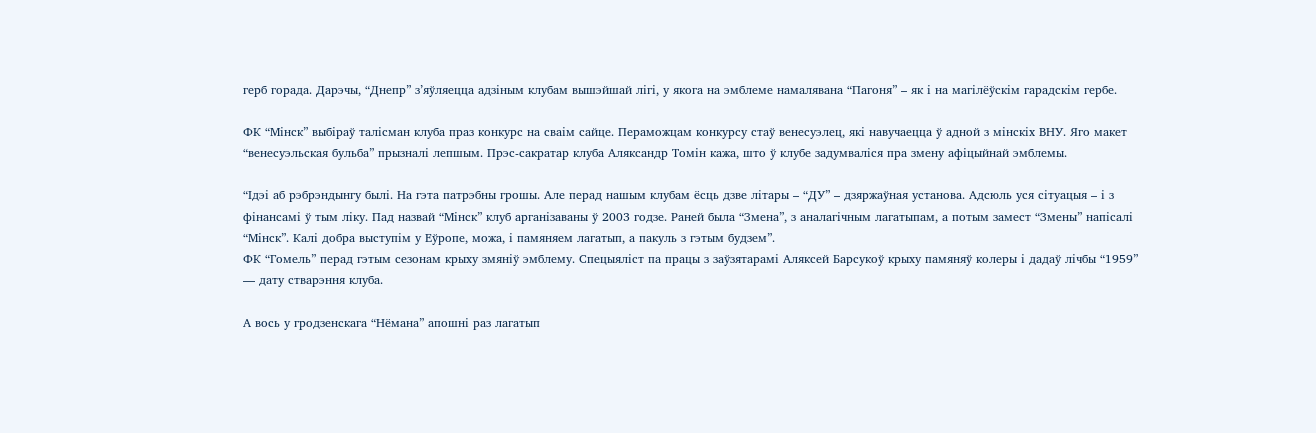герб горада. Дарэчы, “Днепр” з’яўляецца адзіным клубам вышэйшай лігі, у якога на эмблеме намалявана “Пагоня” – як і на магілёўскім гарадскім гербе.

ФК “Мінск” выбіраў талісман клуба праз конкурс на сваім сайце. Пераможцам конкурсу стаў венесуэлец, які навучаецца ў адной з мінскіх ВНУ. Яго макет “венесуэльская бульба” прызналі лепшым. Прэс-сакратар клуба Аляксандр Томін кажа, што ў клубе задумваліся пра змену афіцыйнай эмблемы.

“Ідэі аб рэбрэндынгу былі. На гэта патрэбны грошы. Але перад нашым клубам ёсць дзве літары – “ДУ” – дзяржаўная установа. Адсюль уся сітуацыя – і з фінансамі ў тым ліку. Пад назвай “Мінск” клуб арганізаваны ў 2003 годзе. Раней была “Змена”, з аналагічным лагатыпам, а потым замест “Змены” напісалі “Мінск”. Калі добра выступім у Еўропе, можа, і памяняем лагатып, а пакуль з гэтым будзем”.
ФК “Гомель” перад гэтым сезонам крыху змяніў эмблему. Спецыяліст па працы з заўзятарамі Аляксей Барсукоў крыху памяняў колеры і дадаў лічбы “1959” — дату стварэння клуба.

А вось у гродзенскага “Нёмана” апошні раз лагатып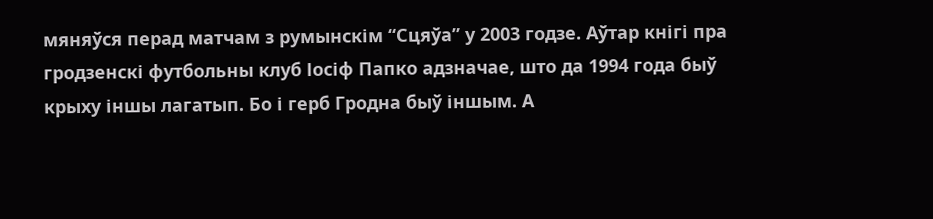мяняўся перад матчам з румынскім “Сцяўа” у 2003 годзе. Аўтар кнігі пра гродзенскі футбольны клуб Іосіф Папко адзначае, што да 1994 года быў крыху іншы лагатып. Бо і герб Гродна быў іншым. А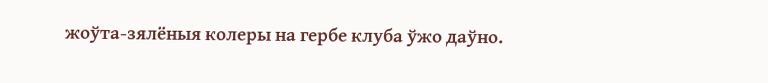жоўта-зялёныя колеры на гербе клуба ўжо даўно.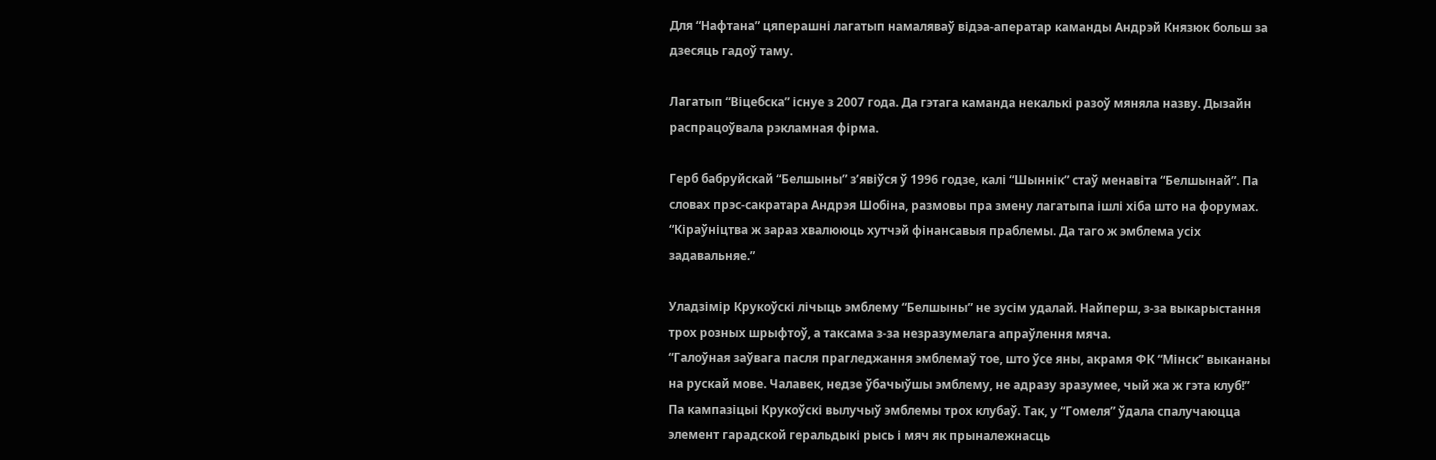Для “Нафтана” цяперашні лагатып намаляваў відэа-аператар каманды Андрэй Князюк больш за дзесяць гадоў таму.

Лагатып “Віцебска” існуе з 2007 года. Да гэтага каманда некалькі разоў мяняла назву. Дызайн распрацоўвала рэкламная фірма.

Герб бабруйскай “Белшыны” з’явіўся ў 1996 годзе, калі “Шыннік” стаў менавіта “Белшынай”. Па словах прэс-сакратара Андрэя Шобіна, размовы пра змену лагатыпа ішлі хіба што на форумах. “Кіраўніцтва ж зараз хвалююць хутчэй фінансавыя праблемы. Да таго ж эмблема усіх задавальняе.”

Уладзімір Крукоўскі лічыць эмблему “Белшыны” не зусім удалай. Найперш, з-за выкарыстання трох розных шрыфтоў, а таксама з-за незразумелага апраўлення мяча.
“Галоўная заўвага пасля прагледжання эмблемаў тое, што ўсе яны, акрамя ФК “Мінск” выкананы на рускай мове. Чалавек, недзе ўбачыўшы эмблему, не адразу зразумее, чый жа ж гэта клуб!”
Па кампазіцыі Крукоўскі вылучыў эмблемы трох клубаў. Так, у “Гомеля” ўдала спалучаюцца элемент гарадской геральдыкі рысь і мяч як прыналежнасць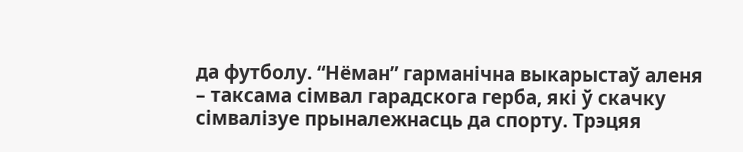да футболу. “Нёман” гарманічна выкарыстаў аленя – таксама сімвал гарадскога герба, які ў скачку сімвалізуе прыналежнасць да спорту. Трэцяя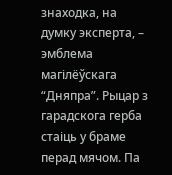знаходка, на думку эксперта, – эмблема магілёўскага “Дняпра”. Рыцар з гарадскога герба стаіць у браме перад мячом. Па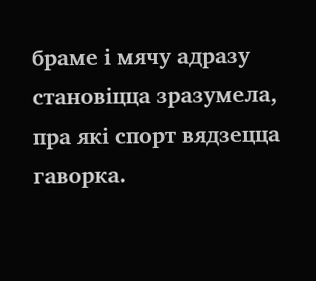браме і мячу адразу становіцца зразумела, пра які спорт вядзецца гаворка.